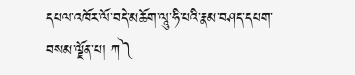དཔལ་འཁོར་ལོ་བདེ་མཆོག་ལཱུ་ཧི་པའི་རྣམ་བཤད་དཔག་བསམ་ལྗོན་པ། ཀ༽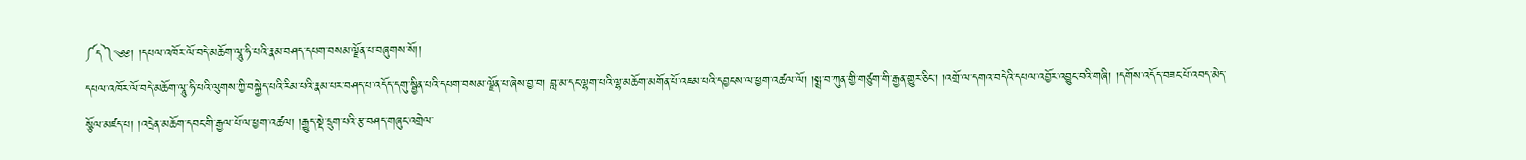༼ད༽༄༅། །དཔལ་འཁོར་ལོ་བདེ་མཆོག་ལཱུ་ཧི་པའི་རྣམ་བཤད་དཔག་བསམ་ལྗོན་པ་བཞུགས་སོ།།
དཔལ་འཁོར་ལོ་བདེ་མཆོག་ལཱུ་ཧི་པའི་ལུགས་ཀྱི་བསྐྱེད་པའི་རིམ་པའི་རྣམ་པར་བཤད་པ་འདོད་དགུ་སྦྱིན་པའི་དཔག་བསམ་ལྗོན་པ་ཞེས་བྱ་བ། བླ་མ་དང་ལྷག་པའི་ལྷ་མཆོག་མགོན་པོ་འཇམ་པའི་དབྱངས་ལ་ཕྱག་འཚལ་ལོ། །སྨྲ་བ་ཀུན་གྱི་གཙུག་གི་རྒྱན་གྱུར་ཅིང་། །འགྲོ་ལ་དགའ་བདེའི་དཔལ་འབྱོར་འབྱུང་བའི་གཞི། །དགོས་འདོད་བཟང་པོ་འབད་མེད་སྩོལ་མཛད་པ། །འདྲེན་མཆོག་དབང་གི་རྒྱལ་པོ་ལ་ཕྱག་འཚལ། །རྒྱུད་སྡེ་དྲུག་པའི་རྩ་བཤད་གཞུང་འགྲེལ་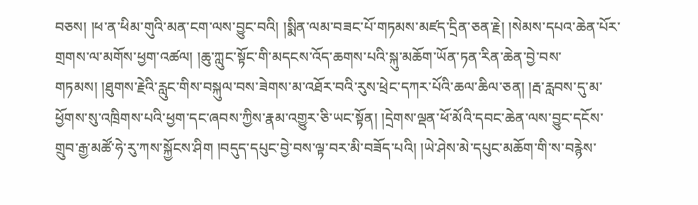བཅས། །ཕ་ན་ཕིམ་གུའི་མན་ངག་ལས་བྱུང་བའི། །སྨིན་ལམ་བཟང་པོ་གཏམས་མཛད་དྲིན་ཅན་རྗེ། །སེམས་དཔའ་ཆེན་པོར་གྲགས་ལ་མགོས་ཕྱག་འཚལ། །ཆུ་ཀླུང་སྟོང་གི་མདངས་འོད་ཆགས་པའི་སྐུ་མཆོག་ཡོན་ཏན་རིན་ཆེན་བྱེ་བས་གཏམས། །ཐུགས་རྗེའི་རླུང་གིས་བསྐུལ་བས་ཟེགས་མ་འཐོར་བའི་རུས་ཕྲེང་དཀར་པོའི་ཆལ་ཆིལ་ཅན། །རྦ་རླབས་དུ་མ་ཕྱོགས་སུ་འཁྲིགས་པའི་ཕྱག་དང་ཞབས་ཀྱིས་རྣམ་འགྱུར་ཅི་ཡང་སྟོན། །དྲེགས་ལྡན་ཕོ་མོའི་དབང་ཆེན་ལས་བྱུང་དངོས་གྲུབ་རྒྱ་མཚོ་ཧེ་རུ་ཀས་སྐྱོངས་ཤིག །བདུད་དཔུང་བྱེ་བས་ལྟ་བར་མི་བཟོད་པའི། །ཡེ་ཤེས་མེ་དཔུང་མཆོག་གི་ས་བརྙེས་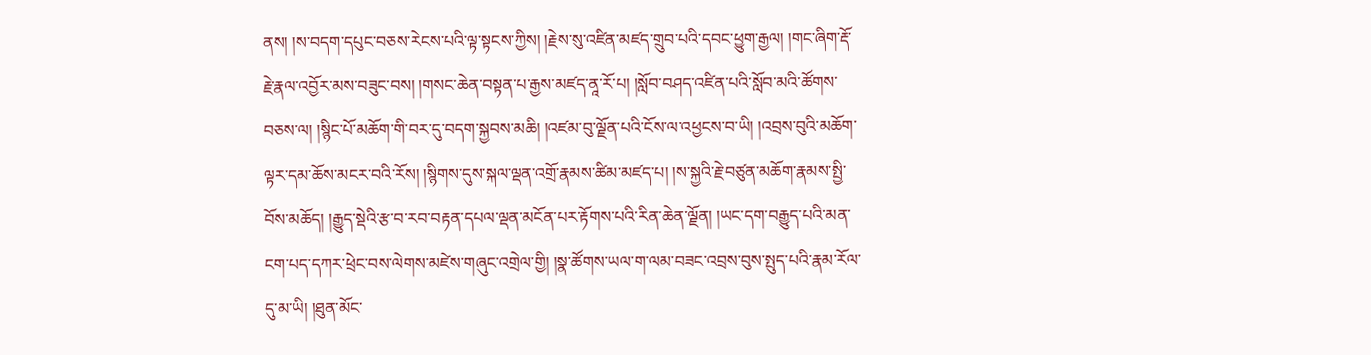ནས། །ས་བདག་དཔུང་བཅས་རེངས་པའི་ལྟ་སྟངས་ཀྱིས། །རྗེས་སུ་འཛིན་མཛད་གྲུབ་པའི་དབང་ཕྱུག་རྒྱལ། །གང་ཞིག་རྡོ་རྗེ་རྣལ་འབྱོར་མས་བཟུང་བས། །གསང་ཆེན་བསྟན་པ་རྒྱས་མཛད་ནཱ་རོ་པ། །སློབ་བཤད་འཛིན་པའི་སློབ་མའི་ཚོགས་བཅས་ལ། །སྙིང་པོ་མཆོག་གི་བར་དུ་བདག་སྐྱབས་མཆི། །འཛམ་བུ་ལྗོན་པའི་ངོས་ལ་འཕྱངས་བ་ཡི། །འབྲས་བུའི་མཆོག་ལྟར་དམ་ཆོས་མངར་བའི་རོས། །སྙིགས་དུས་སྐལ་ལྡན་འགྲོ་རྣམས་ཚིམ་མཛད་པ། །ས་སྐྱའི་རྗེ་བཙུན་མཆོག་རྣམས་སྤྱི་བོས་མཆོད། །རྒྱུད་སྡེའི་རྩ་བ་རབ་བརྟན་དཔལ་ལྡན་མངོན་པར་རྟོགས་པའི་རིན་ཆེན་ལྗོན། །ཡང་དག་བརྒྱུད་པའི་མན་ངག་པད་དཀར་ཕྲེང་བས་ལེགས་མཛེས་གཞུང་འགྲེལ་གྱི། །སྣ་ཚོགས་ཡལ་ག་ལམ་བཟང་འབྲས་བུས་སྤུད་པའི་རྣམ་རོལ་དུ་མ་ཡི། །ཐུན་མོང་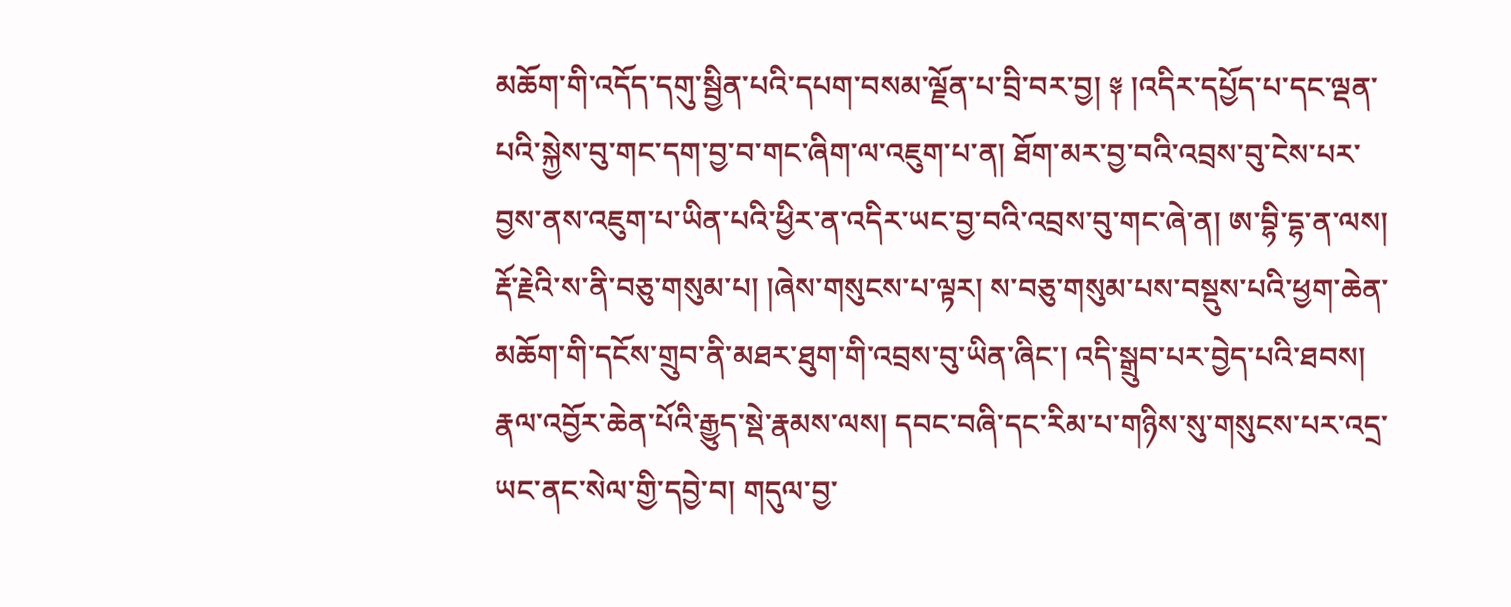མཆོག་གི་འདོད་དགུ་སྦྱིན་པའི་དཔག་བསམ་ལྗོན་པ་བྲི་བར་བྱ། ༈ །འདིར་དཔྱོད་པ་དང་ལྡན་པའི་སྐྱེས་བུ་གང་དག་བྱ་བ་གང་ཞིག་ལ་འཇུག་པ་ན། ཐོག་མར་བྱ་བའི་འབྲས་བུ་ངེས་པར་བྱས་ནས་འཇུག་པ་ཡིན་པའི་ཕྱིར་ན་འདིར་ཡང་བྱ་བའི་འབྲས་བུ་གང་ཞེ་ན། ཨ་བྷི་དྷ་ན་ལས། རྡོ་རྗེའི་ས་ནི་བཅུ་གསུམ་པ། །ཞེས་གསུངས་པ་ལྟར། ས་བཅུ་གསུམ་པས་བསྡུས་པའི་ཕྱག་ཆེན་མཆོག་གི་དངོས་གྲུབ་ནི་མཐར་ཐུག་གི་འབྲས་བུ་ཡིན་ཞིང་། འདི་སྒྲུབ་པར་བྱེད་པའི་ཐབས། རྣལ་འབྱོར་ཆེན་པོའི་རྒྱུད་སྡེ་རྣམས་ལས། དབང་བཞི་དང་རིམ་པ་གཉིས་སུ་གསུངས་པར་འདྲ་ཡང་ནང་སེལ་གྱི་དབྱེ་བ། གདུལ་བྱ་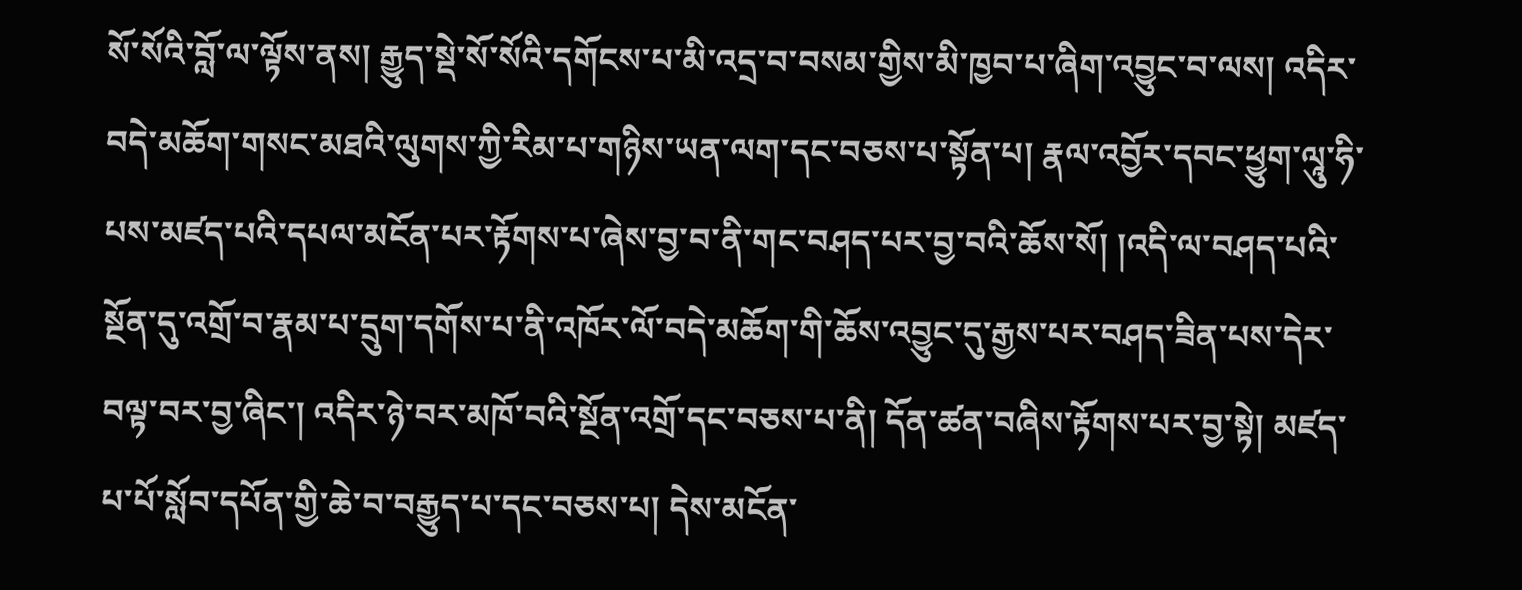སོ་སོའི་བློ་ལ་ལྟོས་ནས། རྒྱུད་སྡེ་སོ་སོའི་དགོངས་པ་མི་འདྲ་བ་བསམ་གྱིས་མི་ཁྱབ་པ་ཞིག་འབྱུང་བ་ལས། འདིར་བདེ་མཆོག་གསང་མཐའི་ལུགས་ཀྱི་རིམ་པ་གཉིས་ཡན་ལག་དང་བཅས་པ་སྟོན་པ། རྣལ་འབྱོར་དབང་ཕྱུག་ལཱུ་ཧི་པས་མཛད་པའི་དཔལ་མངོན་པར་རྟོགས་པ་ཞེས་བྱ་བ་ནི་གང་བཤད་པར་བྱ་བའི་ཆོས་སོ། །འདི་ལ་བཤད་པའི་སྔོན་དུ་འགྲོ་བ་རྣམ་པ་དྲུག་དགོས་པ་ནི་འཁོར་ལོ་བདེ་མཆོག་གི་ཆོས་འབྱུང་དུ་རྒྱས་པར་བཤད་ཟིན་པས་དེར་བལྟ་བར་བྱ་ཞིང་། འདིར་ཉེ་བར་མཁོ་བའི་སྔོན་འགྲོ་དང་བཅས་པ་ནི། དོན་ཚན་བཞིས་རྟོགས་པར་བྱ་སྟེ། མཛད་པ་པོ་སློབ་དཔོན་གྱི་ཆེ་བ་བརྒྱུད་པ་དང་བཅས་པ། དེས་མངོན་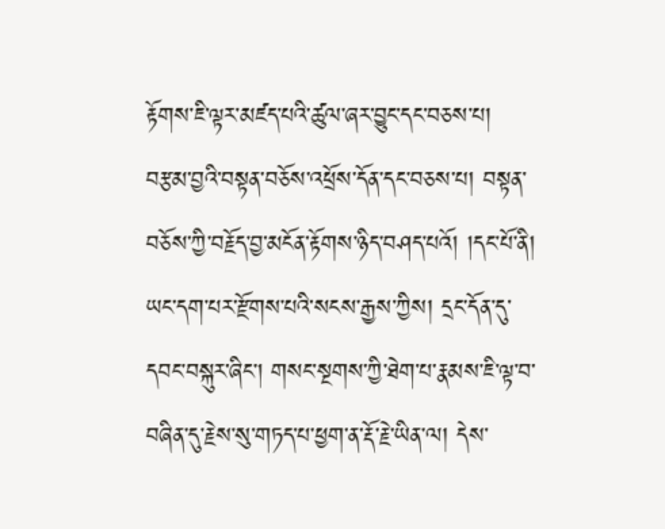རྟོགས་ཇི་ལྟར་མཛད་པའི་ཚུལ་ཞར་བྱུང་དང་བཅས་པ། བརྩམ་བྱའི་བསྟན་བཅོས་འཕྲོས་དོན་དང་བཅས་པ། བསྟན་བཅོས་ཀྱི་བརྗོད་བྱ་མངོན་རྟོགས་ཉིད་བཤད་པའོ། །དང་པོ་ནི། ཡང་དག་པར་རྫོགས་པའི་སངས་རྒྱས་ཀྱིས། དྲང་དོན་དུ་དབང་བསྐུར་ཞིང་། གསང་སྔགས་ཀྱི་ཐེག་པ་རྣམས་ཇི་ལྟ་བ་བཞིན་དུ་རྗེས་སུ་གཏད་པ་ཕྱག་ན་རྡོ་རྗེ་ཡིན་ལ། དེས་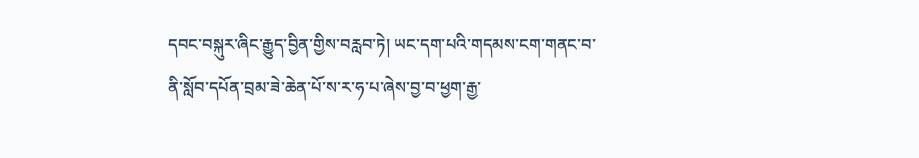དབང་བསྐུར་ཞིང་རྒྱུད་བྱིན་གྱིས་བརླབ་ཏེ། ཡང་དག་པའི་གདམས་ངག་གནང་བ་ནི་སློབ་དཔོན་བྲམ་ཟེ་ཆེན་པོ་ས་ར་ཧ་པ་ཞེས་བྱ་བ་ཕྱག་རྒྱ་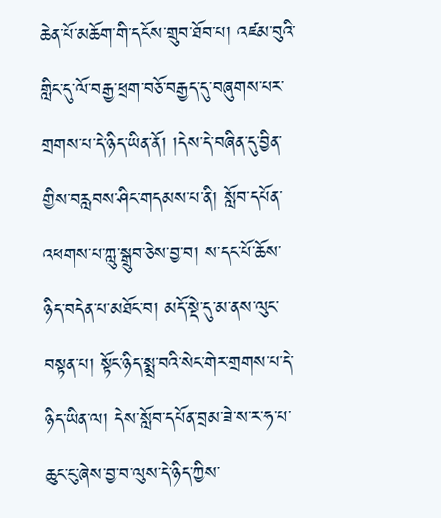ཆེན་པོ་མཆོག་གི་དངོས་གྲུབ་ཐོབ་པ། འཛམ་བུའི་གླིང་དུ་ལོ་བརྒྱ་ཕྲག་བཅོ་བརྒྱད་དུ་བཞུགས་པར་གྲགས་པ་དེ་ཉིད་ཡིན་ནོ། །དེས་དེ་བཞིན་དུ་བྱིན་གྱིས་བརླབས་ཤིང་གདམས་པ་ནི། སློབ་དཔོན་འཕགས་པ་ཀླུ་སྒྲུབ་ཅེས་བྱ་བ། ས་དང་པོ་ཆོས་ཉིད་བདེན་པ་མཐོང་བ། མདོ་སྡེ་དུ་མ་ནས་ལུང་བསྟན་པ། སྟོང་ཉིད་སྨྲ་བའི་སེང་གེར་གྲགས་པ་དེ་ཉིད་ཡིན་ལ། དེས་སློབ་དཔོན་བྲམ་ཟེ་ས་ར་ཧ་པ་ཆུང་ངུ་ཞེས་བྱ་བ་ལུས་དེ་ཉིད་ཀྱིས་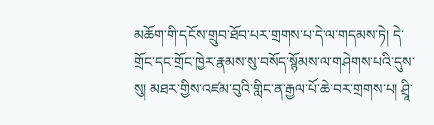མཆོག་གི་དངོས་གྲུབ་ཐོབ་པར་གྲགས་པ་དེ་ལ་གདམས་ཏེ། དེ་གྲོང་དང་གྲོང་ཁྱེར་རྣམས་སུ་བསོད་སྙོམས་ལ་གཤེགས་པའི་དུས་སུ། མཐར་གྱིས་འཛམ་བུའི་གླིང་ན་རྒྱལ་པོ་ཆེ་བར་གྲགས་པ། ཤྲཱི་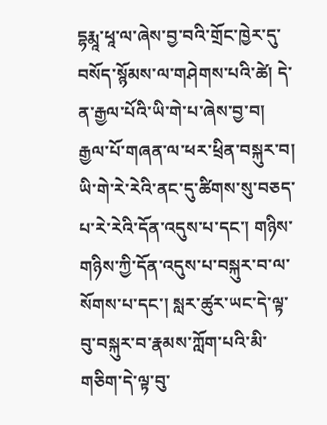དྷརྨཱ་ཕཱ་ལ་ཞེས་བྱ་བའི་གྲོང་ཁྱེར་དུ་བསོད་སྙོམས་ལ་གཤེགས་པའི་ཚེ། དེ་ན་རྒྱལ་པོའི་ཡི་གེ་པ་ཞེས་བྱ་བ། རྒྱལ་པོ་གཞན་ལ་ཕར་ཕྲིན་བསྐུར་བ། ཡི་གེ་རེ་རེའི་ནང་དུ་ཚིགས་སུ་བཅད་པ་རེ་རེའི་དོན་འདུས་པ་དང་། གཉིས་གཉིས་ཀྱི་དོན་འདུས་པ་བསྐུར་བ་ལ་སོགས་པ་དང་། སླར་ཚུར་ཡང་དེ་ལྟ་བུ་བསྐུར་བ་རྣམས་ཀློག་པའི་མི་གཅིག་དེ་ལྟ་བུ་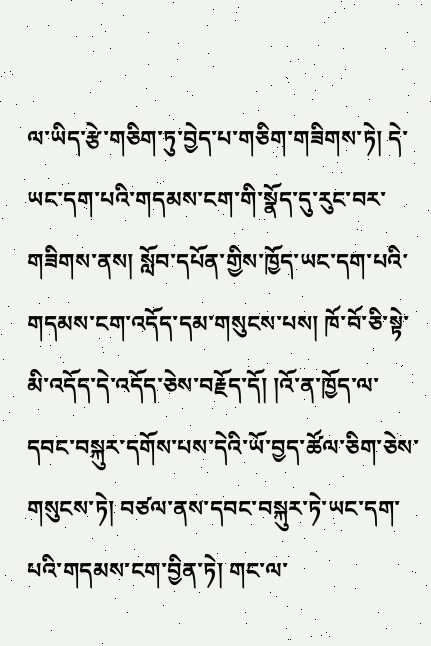ལ་ཡིད་རྩེ་གཅིག་ཏུ་བྱེད་པ་གཅིག་གཟིགས་ཏེ། དེ་ཡང་དག་པའི་གདམས་ངག་གི་སྣོད་དུ་རུང་བར་གཟིགས་ནས། སློབ་དཔོན་གྱིས་ཁྱོད་ཡང་དག་པའི་གདམས་ངག་འདོད་དམ་གསུངས་པས། ཁོ་བོ་ཅི་སྟེ་མི་འདོད་དེ་འདོད་ཅེས་བརྗོད་དོ། །འོ་ན་ཁྱོད་ལ་དབང་བསྐུར་དགོས་པས་དེའི་ཡོ་བྱད་ཚོལ་ཅིག་ཅེས་གསུངས་ཏེ། བཙལ་ནས་དབང་བསྐུར་ཏེ་ཡང་དག་པའི་གདམས་ངག་བྱིན་ཏེ། གང་ལ་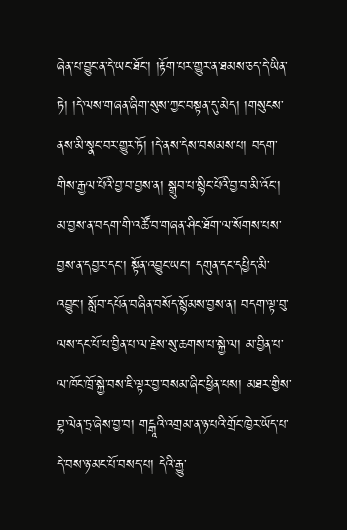ཞེན་པ་བྱུང་ན་དེ་ཡང་ཐོང་། །རྟོག་པར་གྱུར་ན་ཐམས་ཅད་དེ་ཡིན་ཏེ། །དེ་ལས་གཞན་ཞིག་སུས་ཀྱང་བསྟན་དུ་མེད། །གསུངས་ནས་མི་སྣང་བར་གྱུར་ཏོ། །དེ་ནས་དེས་བསམས་པ། བདག་གིས་རྒྱལ་པོའི་བྱ་བ་བྱས་ན། སྒྲུབ་པ་སྙིང་པོའི་བྱ་བ་མི་འོང་། མ་བྱས་ན་བདག་གི་འཚོ་བ་གཞན་ཤིང་ཐོག་ལ་སོགས་པས་བྱས་ན་དབྱར་དང་། སྟོན་འབྱུང་ཡང་། དགུན་དང་དཔྱིད་མི་འབྱུང་། སློབ་དཔོན་བཞིན་བསོད་སྙོམས་བྱས་ན། བདག་ལྟ་བུ་ལས་དང་པོ་པ་བྱིན་པ་ལ་རྗེས་སུ་ཆགས་པ་སྐྱེ་ལ། མ་བྱིན་པ་ལ་ཁོང་ཁྲོ་སྐྱེ་བས་ཇི་ལྟར་བྱ་བསམ་ཞིང་ཕྱིན་པས། མཐར་གྱིས་བྷ་ལེན་ཏྲ་ཞེས་བྱ་བ། གངྒཱའི་འགྲམ་ན་ཉ་པའི་གྲོང་ཁྱེར་ཡོད་པ་དེ་བས་ཉ་མང་པོ་བསད་པ། དེའི་རྒྱུ་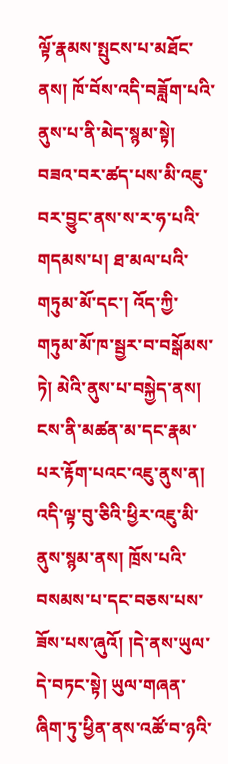ལྟོ་རྣམས་སྤུངས་པ་མཐོང་ནས། ཁོ་བོས་འདི་བཟློག་པའི་ནུས་པ་ནི་མེད་སྙམ་སྟེ། བཟའ་བར་ཚད་པས་མི་འཇུ་བར་བྱུང་ནས་ས་ར་ཧ་པའི་གདམས་པ། ཐ་མལ་པའི་གཏུམ་མོ་དང་། འོད་ཀྱི་གཏུམ་མོ་ཁ་སྦྱར་བ་བསྒོམས་ཏེ། མེའི་ནུས་པ་བསྐྱེད་ནས། ངས་ནི་མཚན་མ་དང་རྣམ་པར་རྟོག་པའང་འཇུ་ནུས་ན། འདི་ལྟ་བུ་ཅིའི་ཕྱིར་འཇུ་མི་ནུས་སྙམ་ནས། ཁྲོས་པའི་བསམས་པ་དང་བཅས་པས་ཟོས་པས་ཞུའོ། །དེ་ནས་ཡུལ་དེ་བཏང་སྟེ། ཡུལ་གཞན་ཞིག་ཏུ་ཕྱིན་ནས་འཚོ་བ་ཉའི་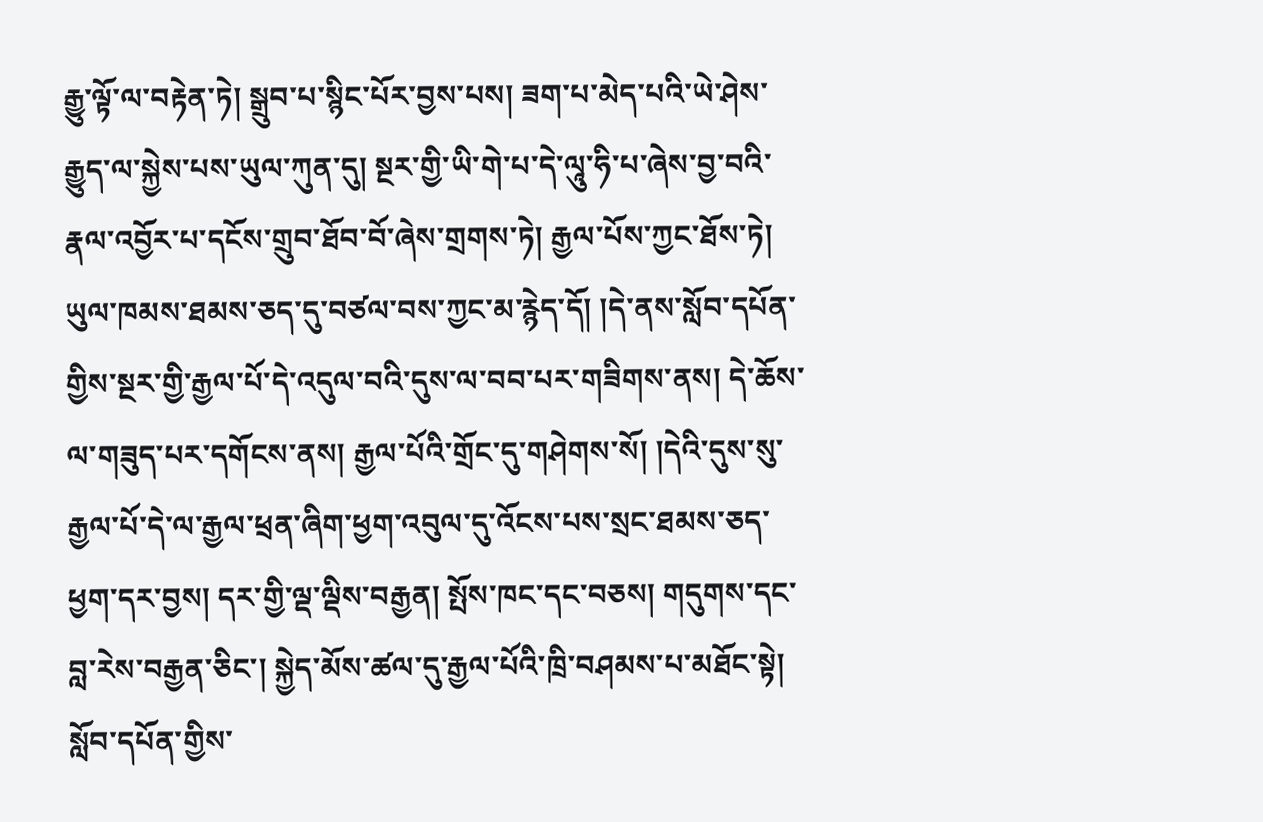རྒྱུ་ལྟོ་ལ་བརྟེན་ཏེ། སྒྲུབ་པ་སྙིང་པོར་བྱས་པས། ཟག་པ་མེད་པའི་ཡེ་ཤེས་རྒྱུད་ལ་སྐྱེས་པས་ཡུལ་ཀུན་དུ། སྔར་གྱི་ཡི་གེ་པ་དེ་ལཱུ་ཧི་པ་ཞེས་བྱ་བའི་རྣལ་འབྱོར་པ་དངོས་གྲུབ་ཐོབ་བོ་ཞེས་གྲགས་ཏེ། རྒྱལ་པོས་ཀྱང་ཐོས་ཏེ། ཡུལ་ཁམས་ཐམས་ཅད་དུ་བཙལ་བས་ཀྱང་མ་རྙེད་དོ། །དེ་ནས་སློབ་དཔོན་གྱིས་སྔར་གྱི་རྒྱལ་པོ་དེ་འདུལ་བའི་དུས་ལ་བབ་པར་གཟིགས་ནས། དེ་ཆོས་ལ་གཟུད་པར་དགོངས་ནས། རྒྱལ་པོའི་གྲོང་དུ་གཤེགས་སོ། །དེའི་དུས་སུ་རྒྱལ་པོ་དེ་ལ་རྒྱལ་ཕྲན་ཞིག་ཕྱག་འབུལ་དུ་འོངས་པས་སྲང་ཐམས་ཅད་ཕྱག་དར་བྱས། དར་གྱི་ལྡ་ལྡིས་བརྒྱན། སྤོས་ཁང་དང་བཅས། གདུགས་དང་བླ་རེས་བརྒྱན་ཅིང་། སྐྱེད་མོས་ཚལ་དུ་རྒྱལ་པོའི་ཁྲི་བཤམས་པ་མཐོང་སྟེ། སློབ་དཔོན་གྱིས་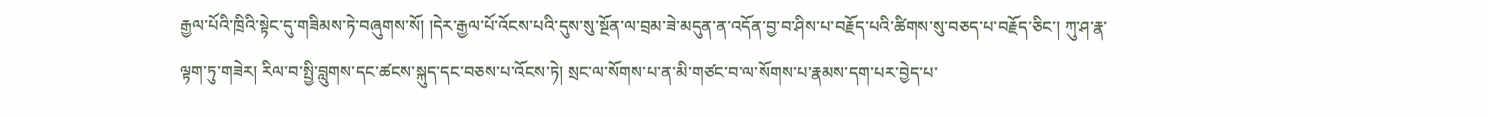རྒྱལ་པོའི་ཁྲིའི་སྟེང་དུ་གཟིམས་ཏེ་བཞུགས་སོ། །དེར་རྒྱལ་པོ་འོངས་པའི་དུས་སུ་སྔོན་ལ་བྲམ་ཟེ་མདུན་ན་འདོན་བྱ་བ་ཤིས་པ་བརྗོད་པའི་ཚིགས་སུ་བཅད་པ་བརྗོད་ཅིང་། ཀུ་ཤ་རྣ་ལྟག་ཏུ་གཟེར། རིལ་བ་སྤྱི་བླུགས་དང་ཚངས་སྐུད་དང་བཅས་པ་འོངས་ཏེ། སྲང་ལ་སོགས་པ་ན་མི་གཙང་བ་ལ་སོགས་པ་རྣམས་དག་པར་བྱེད་པ་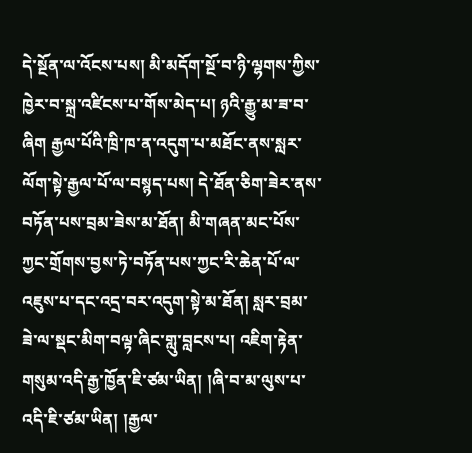དེ་སྔོན་ལ་འོངས་པས། མི་མདོག་སྔོ་བ་ཉི་ལྷགས་ཀྱིས་ཁྱེར་བ་སྐྲ་འཛིངས་པ་གོས་མེད་པ། ཉའི་རྒྱུ་མ་ཟ་བ་ཞིག རྒྱལ་པོའི་ཁྲི་ཁ་ན་འདུག་པ་མཐོང་ནས་སླར་ལོག་སྟེ་རྒྱལ་པོ་ལ་བསྙད་པས། དེ་ཐོན་ཅིག་ཟེར་ནས་བཏོན་པས་བྲམ་ཟེས་མ་ཐོན། མི་གཞན་མང་པོས་ཀྱང་གྲོགས་བྱས་ཏེ་བཏོན་པས་ཀྱང་རི་ཆེན་པོ་ལ་འཇུས་པ་དང་འདྲ་བར་འདུག་སྟེ་མ་ཐོན། སླར་བྲམ་ཟེ་ལ་སྡང་མིག་བལྟ་ཞིང་གླུ་བླངས་པ། འཇིག་རྟེན་གསུམ་འདི་རྒྱ་ཁྱོན་ཇི་ཙམ་ཡིན། །ཞི་བ་མ་ལུས་པ་འདི་ཇི་ཙམ་ཡིན། །རྒྱལ་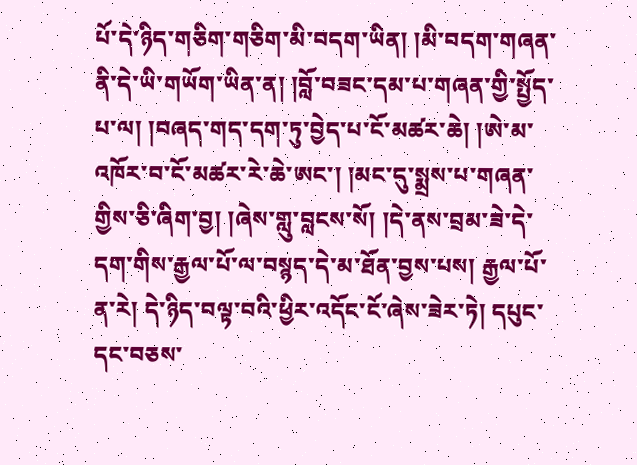པོ་དེ་ཉིད་གཅིག་གཅིག་མི་བདག་ཡིན། །མི་བདག་གཞན་ནི་དེ་ཡི་གཡོག་ཡིན་ན། །བློ་བཟང་དམ་པ་གཞན་གྱི་སྤྱོད་པ་ལ། །བཞད་གད་དག་ཏུ་བྱེད་པ་ངོ་མཚར་ཆེ། །ཨེ་མ་འཁོར་བ་ངོ་མཚར་རེ་ཆེ་ཨང་། །མང་དུ་སྨྲས་པ་གཞན་གྱིས་ཅི་ཞིག་བྱ། །ཞེས་གླུ་བླངས་སོ། །དེ་ནས་བྲམ་ཟེ་དེ་དག་གིས་རྒྱལ་པོ་ལ་བསྙད་དེ་མ་ཐོན་བྱས་པས། རྒྱལ་པོ་ན་རེ། དེ་ཉིད་བལྟ་བའི་ཕྱིར་འདོང་ངོ་ཞེས་ཟེར་ཏེ། དཔུང་དང་བཅས་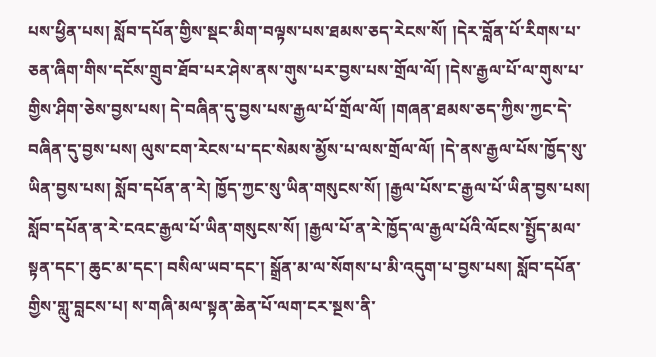པས་ཕྱིན་པས། སློབ་དཔོན་གྱིས་སྡང་མིག་བལྟས་པས་ཐམས་ཅད་རེངས་སོ། །དེར་བློན་པོ་རིགས་པ་ཅན་ཞིག་གིས་དངོས་གྲུབ་ཐོབ་པར་ཤེས་ནས་གུས་པར་བྱས་པས་གྲོལ་ལོ། །དེས་རྒྱལ་པོ་ལ་གུས་པ་གྱིས་ཤིག་ཅེས་བྱས་པས། དེ་བཞིན་དུ་བྱས་པས་རྒྱལ་པོ་གྲོལ་ལོ། །གཞན་ཐམས་ཅད་ཀྱིས་ཀྱང་དེ་བཞིན་དུ་བྱས་པས། ལུས་ངག་རེངས་པ་དང་སེམས་མྱོས་པ་ལས་གྲོལ་ལོ། །དེ་ནས་རྒྱལ་པོས་ཁྱོད་སུ་ཡིན་བྱས་པས། སློབ་དཔོན་ན་རེ། ཁྱོད་ཀྱང་སུ་ཡིན་གསུངས་སོ། །རྒྱལ་པོས་ང་རྒྱལ་པོ་ཡིན་བྱས་པས། སློབ་དཔོན་ན་རེ་ངའང་རྒྱལ་པོ་ཡིན་གསུངས་སོ། །རྒྱལ་པོ་ན་རེ་ཁྱོད་ལ་རྒྱལ་པོའི་ལོངས་སྤྱོད་མལ་སྟན་དང་། ཆུང་མ་དང་། བསིལ་ཡབ་དང་། སྒྲོན་མ་ལ་སོགས་པ་མི་འདུག་པ་བྱས་པས། སློབ་དཔོན་གྱིས་གླུ་བླངས་པ། ས་གཞི་མལ་སྟན་ཆེན་པོ་ལག་ངར་སྔས་ནི་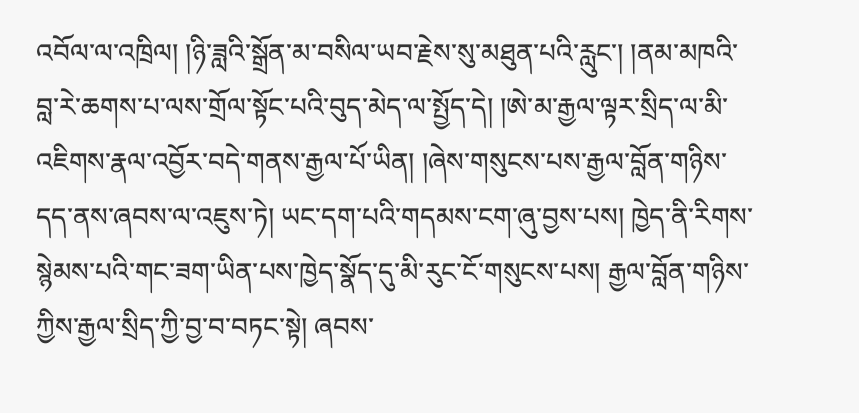འབོལ་ལ་འཁྲིལ། །ཉི་ཟླའི་སྒྲོན་མ་བསིལ་ཡབ་རྗེས་སུ་མཐུན་པའི་རླུང་། །ནམ་མཁའི་བླ་རེ་ཆགས་པ་ལས་གྲོལ་སྟོང་པའི་བུད་མེད་ལ་སྤྱོད་དེ། །ཨེ་མ་རྒྱལ་ལྟར་སྲིད་ལ་མི་འཇིགས་རྣལ་འབྱོར་བདེ་གནས་རྒྱལ་པོ་ཡིན། །ཞེས་གསུངས་པས་རྒྱལ་བློན་གཉིས་དད་ནས་ཞབས་ལ་འཇུས་ཏེ། ཡང་དག་པའི་གདམས་ངག་ཞུ་བྱས་པས། ཁྱེད་ནི་རིགས་སྙེམས་པའི་གང་ཟག་ཡིན་པས་ཁྱེད་སྣོད་དུ་མི་རུང་ངོ་གསུངས་པས། རྒྱལ་བློན་གཉིས་ཀྱིས་རྒྱལ་སྲིད་ཀྱི་བྱ་བ་བཏང་སྟེ། ཞབས་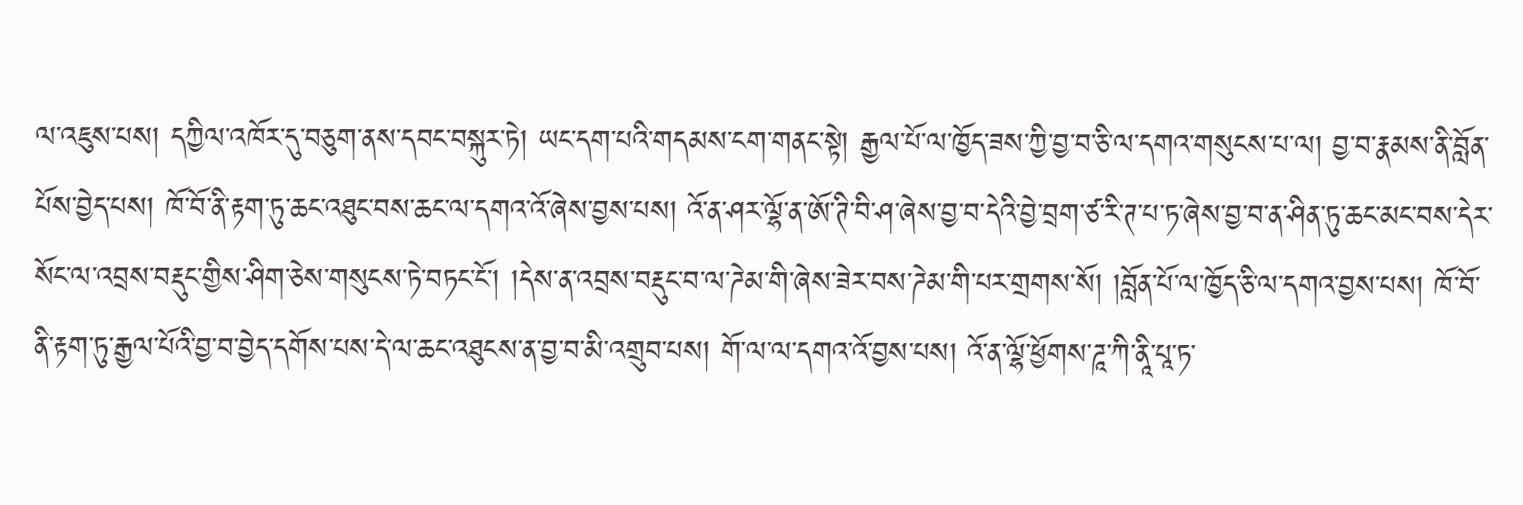ལ་འཇུས་པས། དཀྱིལ་འཁོར་དུ་བཅུག་ནས་དབང་བསྐུར་ཏེ། ཡང་དག་པའི་གདམས་ངག་གནང་སྟེ། རྒྱལ་པོ་ལ་ཁྱོད་ཟས་ཀྱི་བྱ་བ་ཅི་ལ་དགའ་གསུངས་པ་ལ། བྱ་བ་རྣམས་ནི་བློན་པོས་བྱེད་པས། ཁོ་བོ་ནི་རྟག་ཏུ་ཆང་འཐུང་བས་ཆང་ལ་དགའ་འོ་ཞེས་བྱས་པས། འོ་ན་ཤར་ལྷོ་ན་ཨོ་ཊི་བི་ཤ་ཞེས་བྱ་བ་དེའི་བྱེ་བྲག་ཙ་རི་ཊ་པ་ཏ་ཞེས་བྱ་བ་ན་ཤིན་ཏུ་ཆང་མང་བས་དེར་སོང་ལ་འབྲས་བརྡུང་གྱིས་ཤིག་ཅེས་གསུངས་ཏེ་བཏང་ངོ་། །དེས་ན་འབྲས་བརྡུང་བ་ལ་ཌེམ་གི་ཞེས་ཟེར་བས་ཌེམ་གི་པར་གྲགས་སོ། །བློན་པོ་ལ་ཁྱོད་ཅི་ལ་དགའ་བྱས་པས། ཁོ་བོ་ནི་རྟག་ཏུ་རྒྱལ་པོའི་བྱ་བ་བྱེད་དགོས་པས་དེ་ལ་ཆང་འཐུངས་ན་བྱ་བ་མི་འགྲུབ་པས། གོ་ལ་ལ་དགའ་འོ་བྱས་པས། འོ་ན་ལྷོ་ཕྱོགས་ཌཱ་ཀི་ནཱི་པཱ་ཏ་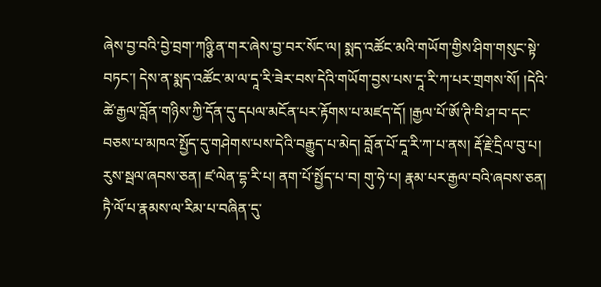ཞེས་བྱ་བའི་བྱེ་བྲག་ཀཉྩི་ན་གར་ཞེས་བྱ་བར་སོང་ལ། སྨད་འཚོང་མའི་གཡོག་གྱིས་ཤིག་གསུང་སྟེ་བཏང་། དེས་ན་སྨད་འཚོང་མ་ལ་དཱ་རི་ཟེར་བས་དེའི་གཡོག་བྱས་པས་དཱ་རི་ཀ་པར་གྲགས་སོ། །དེའི་ཚེ་རྒྱལ་བློན་གཉིས་ཀྱི་དོན་དུ་དཔལ་མངོན་པར་རྟོགས་པ་མཛད་དོ། །རྒྱལ་པོ་ཨོ་ཊི་བི་ཤ་བ་དང་བཅས་པ་མཁའ་སྤྱོད་དུ་གཤེགས་པས་དེའི་བརྒྱུད་པ་མེད། བློན་པོ་དཱ་རི་ཀ་པ་ནས། རྡོ་རྗེ་དྲིལ་བུ་པ། རུས་སྦལ་ཞབས་ཅན། ཛ་ལེན་དྷ་རི་པ། ནག་པོ་སྤྱོད་པ་བ། གུ་ཧེ་པ། རྣམ་པར་རྒྱལ་བའི་ཞབས་ཅན། ཏཻ་ལོ་པ་རྣམས་ལ་རིམ་པ་བཞིན་དུ་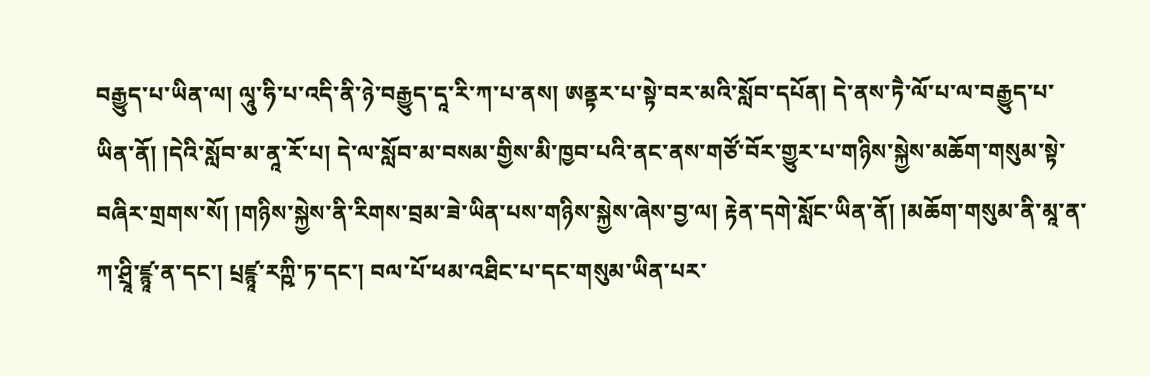བརྒྱུད་པ་ཡིན་ལ། ལཱུ་ཧི་པ་འདི་ནི་ཉེ་བརྒྱུད་དཱ་རི་ཀ་པ་ནས། ཨནྟར་པ་སྟེ་བར་མའི་སློབ་དཔོན། དེ་ནས་ཏཻ་ལོ་པ་ལ་བརྒྱུད་པ་ཡིན་ནོ། །དེའི་སློབ་མ་ནཱ་རོ་པ། དེ་ལ་སློབ་མ་བསམ་གྱིས་མི་ཁྱབ་པའི་ནང་ནས་གཙོ་བོར་གྱུར་པ་གཉིས་སྐྱེས་མཆོག་གསུམ་སྟེ་བཞིར་གྲགས་སོ། །གཉིས་སྐྱེས་ནི་རིགས་བྲམ་ཟེ་ཡིན་པས་གཉིས་སྐྱེས་ཞེས་བྱ་ལ། རྟེན་དགེ་སློང་ཡིན་ནོ། །མཆོག་གསུམ་ནི་མཱ་ན་ཀ་ཤྲཱི་ཛྙཱ་ན་དང་། པྲཛྙཱ་རཀྵི་ཏ་དང་། བལ་པོ་ཕམ་འཐིང་པ་དང་གསུམ་ཡིན་པར་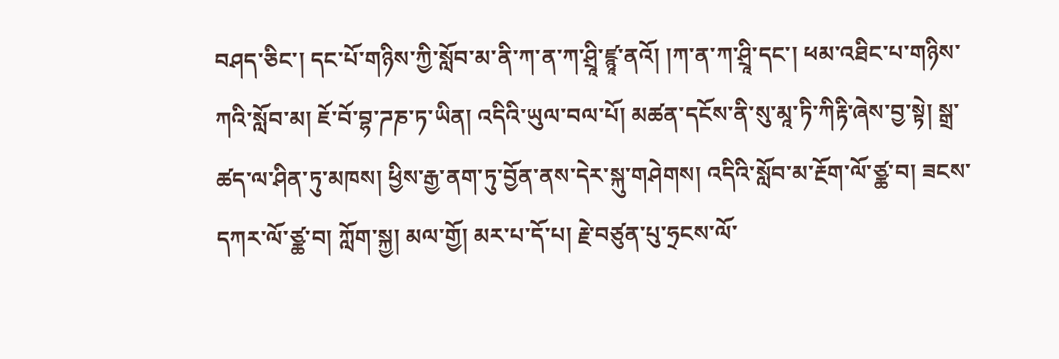བཤད་ཅིང་། དང་པོ་གཉིས་ཀྱི་སློབ་མ་ནི་ཀ་ན་ཀ་ཤྲཱི་ཛྙཱ་ནའོ། །ཀ་ན་ཀ་ཤྲཱི་དང་། ཕམ་འཐིང་པ་གཉིས་ཀའི་སློབ་མ། ཇོ་བོ་བྷ་ཌཎ་ཏ་ཡིན། འདིའི་ཡུལ་བལ་པོ། མཚན་དངོས་ནི་སུ་མཱ་ཏི་ཀིརྟི་ཞེས་བྱ་སྟེ། སྒྲ་ཚད་ལ་ཤིན་ཏུ་མཁས། ཕྱིས་རྒྱ་ནག་ཏུ་བྱོན་ནས་དེར་སྐུ་གཤེགས། འདིའི་སློབ་མ་རྔོག་ལོ་ཙྪ་བ། ཟངས་དཀར་ལོ་ཙྪ་བ། ཀློག་སྐྱ། མལ་གྱོ། མར་པ་དོ་པ། རྗེ་བཙུན་པུ་ཧྲངས་ལོ་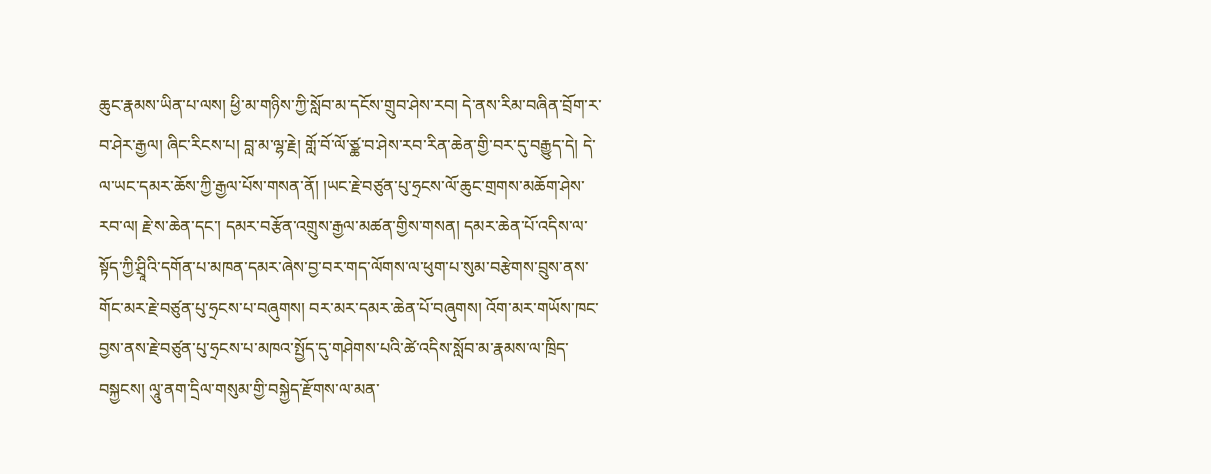ཆུང་རྣམས་ཡིན་པ་ལས། ཕྱི་མ་གཉིས་ཀྱི་སློབ་མ་དངོས་གྲུབ་ཤེས་རབ། དེ་ནས་རིམ་བཞིན་བྲོག་ར་བ་ཤེར་རྒྱལ། ཞིང་རིངས་པ། བླ་མ་ལྷ་རྗེ། གློ་བོ་ལོ་ཙྪ་བ་ཤེས་རབ་རིན་ཆེན་གྱི་བར་དུ་བརྒྱུད་དེ། དེ་ལ་ཡང་དམར་ཆོས་ཀྱི་རྒྱལ་པོས་གསན་ནོ། །ཡང་རྗེ་བཙུན་པུ་ཧྲངས་ལོ་ཆུང་གྲགས་མཆོག་ཤེས་རབ་ལ། རྗེ་ས་ཆེན་དང་། དམར་བརྩོན་འགྲུས་རྒྱལ་མཚན་གྱིས་གསན། དམར་ཆེན་པོ་འདིས་ལ་སྟོད་ཀྱི་ཤྲཱིའི་དགོན་པ་མཁན་དམར་ཞེས་བྱ་བར་གད་ལོགས་ལ་ཕུག་པ་སུམ་བརྩེགས་བྲུས་ནས་གོང་མར་རྗེ་བཙུན་པུ་ཧྲངས་པ་བཞུགས། བར་མར་དམར་ཆེན་པོ་བཞུགས། འོག་མར་གཡོས་ཁང་བྱས་ནས་རྗེ་བཙུན་པུ་ཧྲངས་པ་མཁའ་སྤྱོད་དུ་གཤེགས་པའི་ཚེ་འདིས་སློབ་མ་རྣམས་ལ་ཁྲིད་བསྐྱངས། ལཱུ་ནག་དྲིལ་གསུམ་གྱི་བསྐྱེད་རྫོགས་ལ་མན་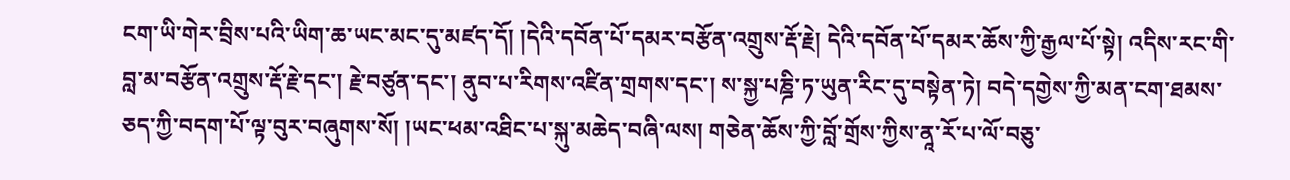ངག་ཡི་གེར་བྲིས་པའི་ཡིག་ཆ་ཡང་མང་དུ་མཛད་དོ། །དེའི་དབོན་པོ་དམར་བརྩོན་འགྲུས་རྡོ་རྗེ། དེའི་དབོན་པོ་དམར་ཆོས་ཀྱི་རྒྱལ་པོ་སྟེ། འདིས་རང་གི་བླ་མ་བརྩོན་འགྲུས་རྡོ་རྗེ་དང་། རྗེ་བཙུན་དང་། ནུབ་པ་རིགས་འཛིན་གྲགས་དང་། ས་སྐྱ་པཎྜི་ཏ་ཡུན་རིང་དུ་བསྟེན་ཏེ། བདེ་དགྱེས་ཀྱི་མན་ངག་ཐམས་ཅད་ཀྱི་བདག་པོ་ལྟ་བུར་བཞུགས་སོ། །ཡང་ཕམ་འཐིང་པ་སྐུ་མཆེད་བཞི་ལས། གཅེན་ཆོས་ཀྱི་བློ་གྲོས་ཀྱིས་ནཱ་རོ་པ་ལོ་བཅུ་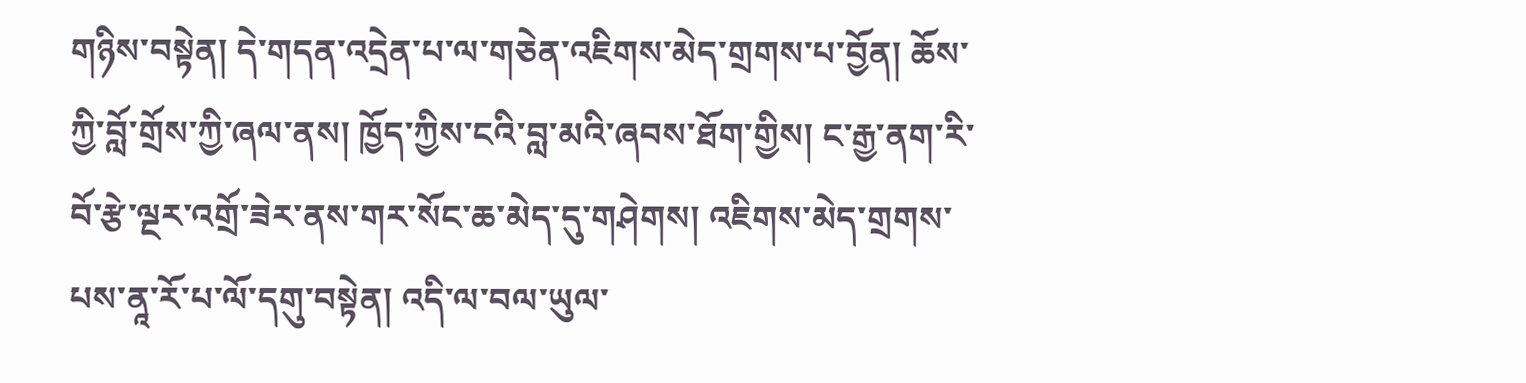གཉིས་བསྟེན། དེ་གདན་འདྲེན་པ་ལ་གཅེན་འཇིགས་མེད་གྲགས་པ་བྱོན། ཆོས་ཀྱི་བློ་གྲོས་ཀྱི་ཞལ་ནས། ཁྱོད་ཀྱིས་ངའི་བླ་མའི་ཞབས་ཐོག་གྱིས། ང་རྒྱ་ནག་རི་བོ་རྩེ་ལྔར་འགྲོ་ཟེར་ནས་གར་སོང་ཆ་མེད་དུ་གཤེགས། འཇིགས་མེད་གྲགས་པས་ནཱ་རོ་པ་ལོ་དགུ་བསྟེན། འདི་ལ་བལ་ཡུལ་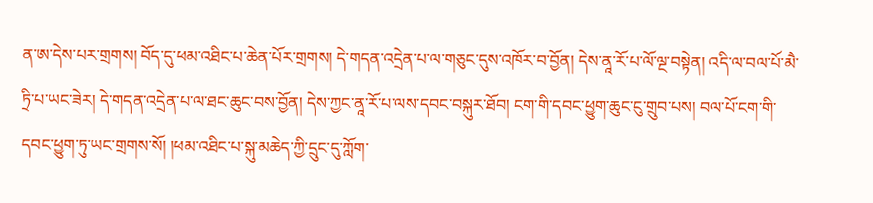ན་ཨ་དེས་པར་གྲགས། བོད་དུ་ཕམ་འཐིང་པ་ཆེན་པོར་གྲགས། དེ་གདན་འདྲེན་པ་ལ་གཅུང་དུས་འཁོར་བ་བྱོན། དེས་ནཱ་རོ་པ་ལོ་ལྔ་བསྟེན། འདི་ལ་བལ་པོ་མཻ་ཏྲི་པ་ཡང་ཟེར། དེ་གདན་འདྲེན་པ་ལ་ཐང་ཆུང་བས་བྱོན། དེས་ཀྱང་ནཱ་རོ་པ་ལས་དབང་བསྐུར་ཐོབ། ངག་གི་དབང་ཕྱུག་ཆུང་ངུ་གྲུབ་པས། བལ་པོ་ངག་གི་དབང་ཕྱུག་ཏུ་ཡང་གྲགས་སོ། །ཕམ་འཐིང་པ་སྐུ་མཆེད་ཀྱི་དྲུང་དུ་ཀློག་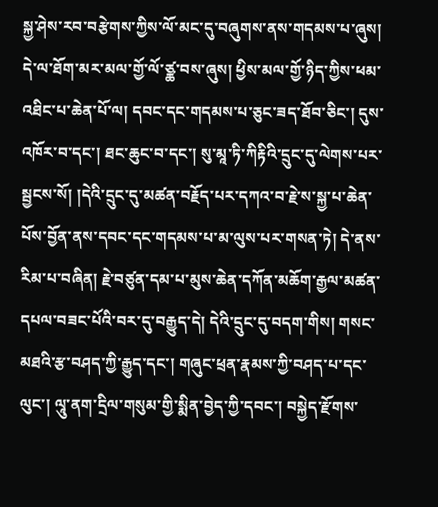སྐྱ་ཤེས་རབ་བརྩེགས་ཀྱིས་ལོ་མང་དུ་བཞུགས་ནས་གདམས་པ་ཞུས། དེ་ལ་ཐོག་མར་མལ་གྱོ་ལོ་ཙྪ་བས་ཞུས། ཕྱིས་མལ་གྱོ་ཉིད་ཀྱིས་ཕམ་འཐིང་པ་ཆེན་པོ་ལ། དབང་དང་གདམས་པ་ཅུང་ཟད་ཐོབ་ཅིང་། དུས་འཁོར་བ་དང་། ཐང་ཆུང་བ་དང་། སུ་མཱ་ཏི་ཀིརྟིའི་དྲུང་དུ་ལེགས་པར་སྦྱངས་སོ། །དེའི་དྲུང་དུ་མཚན་བརྗོད་པར་དཀའ་བ་རྗེ་ས་སྐྱ་པ་ཆེན་པོས་བྱོན་ནས་དབང་དང་གདམས་པ་མ་ལུས་པར་གསན་ཏེ། དེ་ནས་རིམ་པ་བཞིན། རྗེ་བཙུན་དམ་པ་མུས་ཆེན་དཀོན་མཆོག་རྒྱལ་མཚན་དཔལ་བཟང་པོའི་བར་དུ་བརྒྱུད་དེ། དེའི་དྲུང་དུ་བདག་གིས། གསང་མཐའི་རྩ་བཤད་ཀྱི་རྒྱུད་དང་། གཞུང་ཕྲན་རྣམས་ཀྱི་བཤད་པ་དང་ལུང་། ལཱུ་ནག་དྲིལ་གསུམ་གྱི་སྨིན་བྱེད་ཀྱི་དབང་། བསྐྱེད་རྫོགས་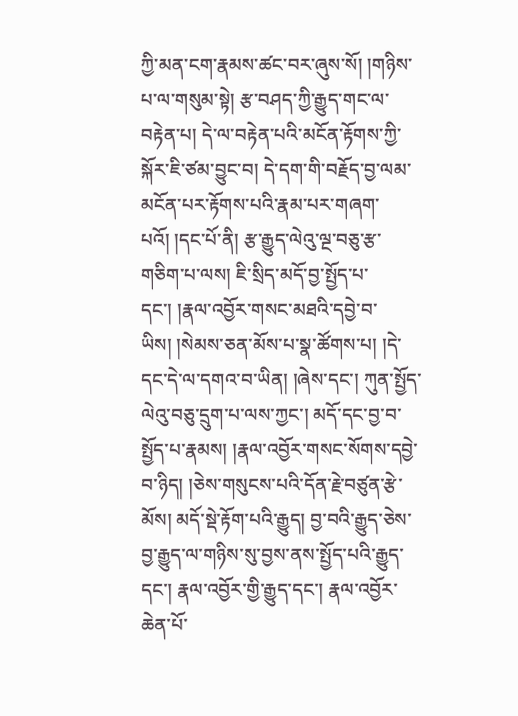ཀྱི་མན་ངག་རྣམས་ཚང་བར་ཞུས་སོ། །གཉིས་པ་ལ་གསུམ་སྟེ། རྩ་བཤད་ཀྱི་རྒྱུད་གང་ལ་བརྟེན་པ། དེ་ལ་བརྟེན་པའི་མངོན་རྟོགས་ཀྱི་སྐོར་ཇི་ཙམ་བྱུང་བ། དེ་དག་གི་བརྗོད་བྱ་ལམ་མངོན་པར་རྟོགས་པའི་རྣམ་པར་གཞག་པའོ། །དང་པོ་ནི། རྩ་རྒྱུད་ལེའུ་ལྔ་བཅུ་རྩ་གཅིག་པ་ལས། ཇི་སྲིད་མདོ་བྱ་སྤྱོད་པ་དང་། །རྣལ་འབྱོར་གསང་མཐའི་དབྱེ་བ་ཡིས། །སེམས་ཅན་མོས་པ་སྣ་ཚོགས་པ། །དེ་དང་དེ་ལ་དགའ་བ་ཡིན། །ཞེས་དང་། ཀུན་སྤྱོད་ལེའུ་བཅུ་དྲུག་པ་ལས་ཀྱང་། མདོ་དང་བྱ་བ་སྤྱོད་པ་རྣམས། །རྣལ་འབྱོར་གསང་སོགས་དབྱེ་བ་ཉིད། །ཅེས་གསུངས་པའི་དོན་རྗེ་བཙུན་རྩེ་མོས། མདོ་སྡེ་རྟོག་པའི་རྒྱུད། བྱ་བའི་རྒྱུད་ཅེས་བྱ་རྒྱུད་ལ་གཉིས་སུ་བྱས་ནས་སྤྱོད་པའི་རྒྱུད་དང་། རྣལ་འབྱོར་གྱི་རྒྱུད་དང་། རྣལ་འབྱོར་ཆེན་པོ་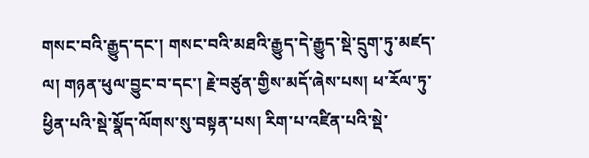གསང་བའི་རྒྱུད་དང་། གསང་བའི་མཐའི་རྒྱུད་དེ་རྒྱུད་སྡེ་དྲུག་ཏུ་མཛད་ལ། གཉན་ཕུལ་བྱུང་བ་དང་། རྗེ་བཙུན་གྱིས་མདོ་ཞེས་པས། ཕ་རོལ་ཏུ་ཕྱིན་པའི་སྡེ་སྣོད་ལོགས་སུ་བསྟན་པས། རིག་པ་འཛིན་པའི་སྡེ་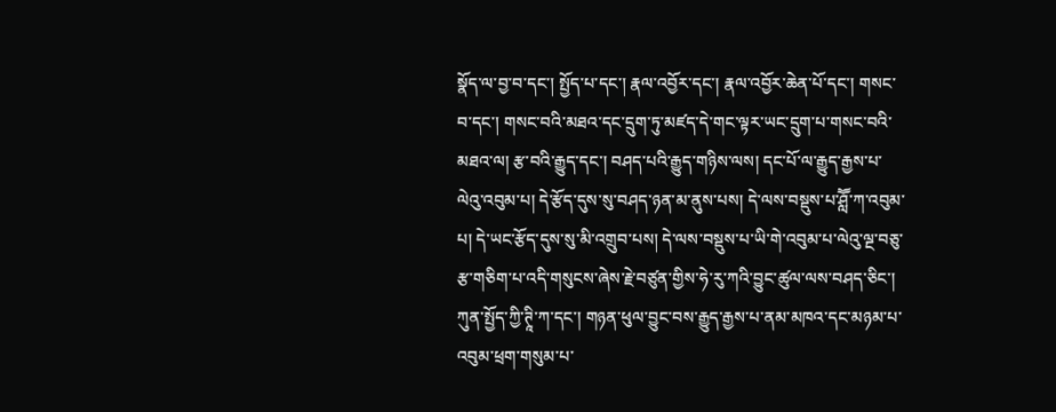སྣོད་ལ་བྱ་བ་དང་། སྤྱོད་པ་དང་། རྣལ་འབྱོར་དང་། རྣལ་འབྱོར་ཆེན་པོ་དང་། གསང་བ་དང་། གསང་བའི་མཐའ་དང་དྲུག་ཏུ་མཛད་དེ་གང་ལྟར་ཡང་དྲུག་པ་གསང་བའི་མཐའ་ལ། རྩ་བའི་རྒྱུད་དང་། བཤད་པའི་རྒྱུད་གཉིས་ལས། དང་པོ་ལ་རྒྱུད་རྒྱས་པ་ལེའུ་འབུམ་པ། དེ་རྩོད་དུས་སུ་བཤད་ཉན་མ་ནུས་པས། དེ་ལས་བསྡུས་པ་ཤླཽ་ཀ་འབུམ་པ། དེ་ཡང་རྩོད་དུས་སུ་མི་འགྲུབ་པས། དེ་ལས་བསྡུས་པ་ཡི་གེ་འབུམ་པ་ལེའུ་ལྔ་བཅུ་རྩ་གཅིག་པ་འདི་གསུངས་ཞེས་རྗེ་བཙུན་གྱིས་ཧེ་རུ་ཀའི་བྱུང་ཚུལ་ལས་བཤད་ཅིང་། ཀུན་སྤྱོད་ཀྱི་ཊཱི་ཀ་དང་། གཉན་ཕུལ་བྱུང་བས་རྒྱུད་རྒྱས་པ་ནམ་མཁའ་དང་མཉམ་པ་འབུམ་ཕྲག་གསུམ་པ་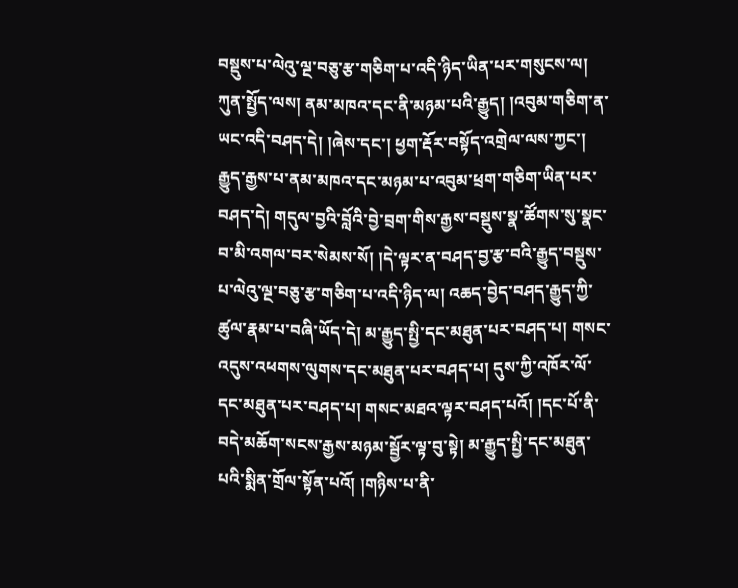བསྡུས་པ་ལེའུ་ལྔ་བཅུ་རྩ་གཅིག་པ་འདི་ཉིད་ཡིན་པར་གསུངས་ལ། ཀུན་སྤྱོད་ལས། ནམ་མཁའ་དང་ནི་མཉམ་པའི་རྒྱུད། །འབུམ་གཅིག་ན་ཡང་འདི་བཤད་དེ། །ཞེས་དང་། ཕྱག་རྡོར་བསྟོད་འགྲེལ་ལས་ཀྱང་། རྒྱུད་རྒྱས་པ་ནམ་མཁའ་དང་མཉམ་པ་འབུམ་ཕྲག་གཅིག་ཡིན་པར་བཤད་དེ། གདུལ་བྱའི་བློའི་བྱེ་བྲག་གིས་རྒྱས་བསྡུས་སྣ་ཚོགས་སུ་སྣང་བ་མི་འགལ་བར་སེམས་སོ། །དེ་ལྟར་ན་བཤད་བྱ་རྩ་བའི་རྒྱུད་བསྡུས་པ་ལེའུ་ལྔ་བཅུ་རྩ་གཅིག་པ་འདི་ཉིད་ལ། འཆད་བྱེད་བཤད་རྒྱུད་ཀྱི་ཚུལ་རྣམ་པ་བཞི་ཡོད་དེ། མ་རྒྱུད་སྤྱི་དང་མཐུན་པར་བཤད་པ། གསང་འདུས་འཕགས་ལུགས་དང་མཐུན་པར་བཤད་པ། དུས་ཀྱི་འཁོར་ལོ་དང་མཐུན་པར་བཤད་པ། གསང་མཐའ་ལྟར་བཤད་པའོ། །དང་པོ་ནི་བདེ་མཆོག་སངས་རྒྱས་མཉམ་སྦྱོར་ལྟ་བུ་སྟེ། མ་རྒྱུད་སྤྱི་དང་མཐུན་པའི་སྨིན་གྲོལ་སྟོན་པའོ། །གཉིས་པ་ནི་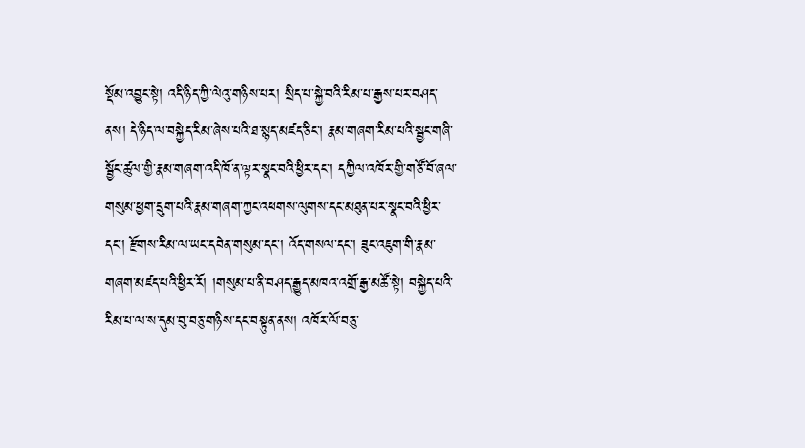སྡོམ་འབྱུང་སྟེ། འདི་ཉིད་ཀྱི་ལེའུ་གཉིས་པར། སྲིད་པ་སྐྱེ་བའི་རིམ་པ་རྒྱས་པར་བཤད་ནས། དེ་ཉིད་ལ་བསྐྱེད་རིམ་ཞེས་པའི་ཐ་སྙད་མཛད་ཅིང་། རྣམ་གཞག་རིམ་པའི་སྦྱང་གཞི་སྦྱོང་ཚུལ་གྱི་རྣམ་གཞག་འདི་ཁོ་ན་ལྟར་སྣང་བའི་ཕྱིར་དང་། དཀྱིལ་འཁོར་གྱི་གཙོ་བོ་ཞལ་གསུམ་ཕྱག་དྲུག་པའི་རྣམ་གཞག་ཀྱང་འཕགས་ལུགས་དང་མཐུན་པར་སྣང་བའི་ཕྱིར་དང་། རྫོགས་རིམ་ལ་ཡང་དབེན་གསུམ་དང་། འོད་གསལ་དང་། ཟུང་འཇུག་གི་རྣམ་གཞག་མཛད་པའི་ཕྱིར་རོ། །གསུམ་པ་ནི་བཤད་རྒྱུད་མཁའ་འགྲོ་རྒྱ་མཚོ་སྟེ། བསྐྱེད་པའི་རིམ་པ་ལ་ས་དུམ་བུ་བཅུ་གཉིས་དང་བསྟུན་ནས། འཁོར་ལོ་བཅུ་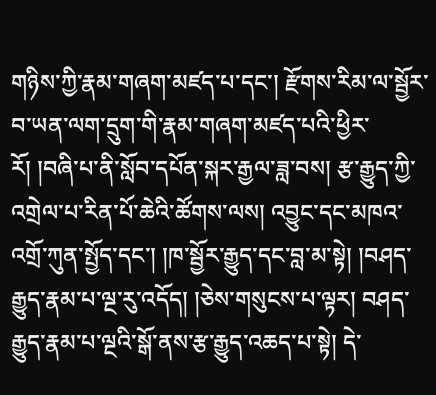གཉིས་ཀྱི་རྣམ་གཞག་མཛད་པ་དང་། རྫོགས་རིམ་ལ་སྦྱོར་བ་ཡན་ལག་དྲུག་གི་རྣམ་གཞག་མཛད་པའི་ཕྱིར་རོ། །བཞི་པ་ནི་སློབ་དཔོན་སྐར་རྒྱལ་ཟླ་བས། རྩ་རྒྱུད་ཀྱི་འགྲེལ་པ་རིན་པོ་ཆེའི་ཚོགས་ལས། འབྱུང་དང་མཁའ་འགྲོ་ཀུན་སྤྱོད་དང་། །ཁ་སྦྱོར་རྒྱུད་དང་བླ་མ་སྟེ། །བཤད་རྒྱུད་རྣམ་པ་ལྔ་རུ་འདོད། །ཅེས་གསུངས་པ་ལྟར། བཤད་རྒྱུད་རྣམ་པ་ལྔའི་སྒོ་ནས་རྩ་རྒྱུད་འཆད་པ་སྟེ། དེ་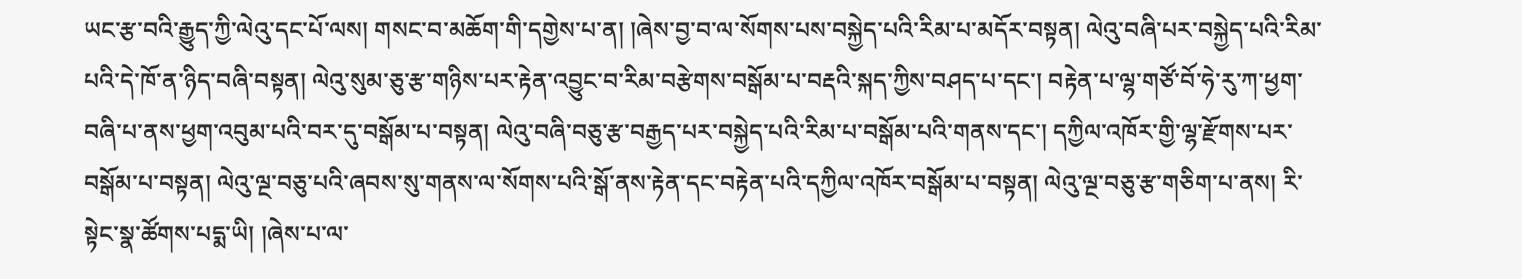ཡང་རྩ་བའི་རྒྱུད་ཀྱི་ལེའུ་དང་པོ་ལས། གསང་བ་མཆོག་གི་དགྱེས་པ་ན། །ཞེས་བྱ་བ་ལ་སོགས་པས་བསྐྱེད་པའི་རིམ་པ་མདོར་བསྟན། ལེའུ་བཞི་པར་བསྐྱེད་པའི་རིམ་པའི་དེ་ཁོ་ན་ཉིད་བཞི་བསྟན། ལེའུ་སུམ་ཅུ་རྩ་གཉིས་པར་རྟེན་འབྱུང་བ་རིམ་བརྩེགས་བསྒོམ་པ་བརྡའི་སྐད་ཀྱིས་བཤད་པ་དང་། བརྟེན་པ་ལྷ་གཙོ་བོ་ཧེ་རུ་ཀ་ཕྱག་བཞི་པ་ནས་ཕྱག་འབུམ་པའི་བར་དུ་བསྒོམ་པ་བསྟན། ལེའུ་བཞི་བཅུ་རྩ་བརྒྱད་པར་བསྐྱེད་པའི་རིམ་པ་བསྒོམ་པའི་གནས་དང་། དཀྱིལ་འཁོར་གྱི་ལྷ་རྫོགས་པར་བསྒོམ་པ་བསྟན། ལེའུ་ལྔ་བཅུ་པའི་ཞབས་སུ་གནས་ལ་སོགས་པའི་སྒོ་ནས་རྟེན་དང་བརྟེན་པའི་དཀྱིལ་འཁོར་བསྒོམ་པ་བསྟན། ལེའུ་ལྔ་བཅུ་རྩ་གཅིག་པ་ནས། རི་སྟེང་སྣ་ཚོགས་པདྨ་ཡི། །ཞེས་པ་ལ་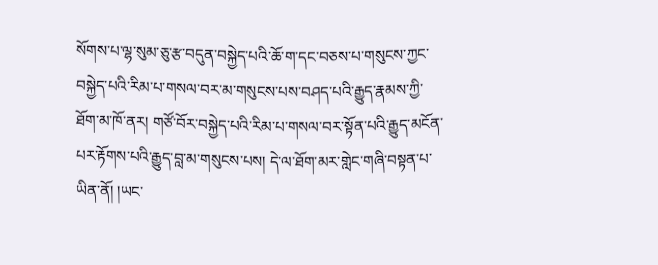སོགས་པ་ལྷ་སུམ་ཅུ་རྩ་བདུན་བསྐྱེད་པའི་ཆོ་ག་དང་བཅས་པ་གསུངས་ཀྱང་བསྐྱེད་པའི་རིམ་པ་གསལ་བར་མ་གསུངས་པས་བཤད་པའི་རྒྱུད་རྣམས་ཀྱི་ཐོག་མ་ཁོ་ནར། གཙོ་བོར་བསྐྱེད་པའི་རིམ་པ་གསལ་བར་སྟོན་པའི་རྒྱུད་མངོན་པར་རྟོགས་པའི་རྒྱུད་བླ་མ་གསུངས་པས། དེ་ལ་ཐོག་མར་གླེང་གཞི་བསྟན་པ་ཡིན་ནོ། །ཡང་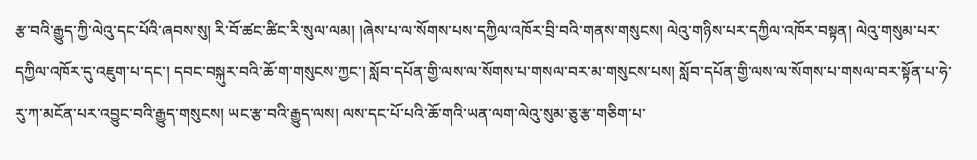རྩ་བའི་རྒྱུད་ཀྱི་ལེའུ་དང་པོའི་ཞབས་སུ། རི་བོ་ཚང་ཚིང་རི་སུལ་ལམ། །ཞེས་པ་ལ་སོགས་པས་དཀྱིལ་འཁོར་བྲི་བའི་གནས་གསུངས། ལེའུ་གཉིས་པར་དཀྱིལ་འཁོར་བསྟན། ལེའུ་གསུམ་པར་དཀྱིལ་འཁོར་དུ་འཇུག་པ་དང་། དབང་བསྐུར་བའི་ཆོ་ག་གསུངས་ཀྱང་། སློབ་དཔོན་གྱི་ལས་ལ་སོགས་པ་གསལ་བར་མ་གསུངས་པས། སློབ་དཔོན་གྱི་ལས་ལ་སོགས་པ་གསལ་བར་སྟོན་པ་ཧེ་རུ་ཀ་མངོན་པར་འབྱུང་བའི་རྒྱུད་གསུངས། ཡང་རྩ་བའི་རྒྱུད་ལས། ལས་དང་པོ་པའི་ཆོ་གའི་ཡན་ལག་ལེའུ་སུམ་ཅུ་རྩ་གཅིག་པ་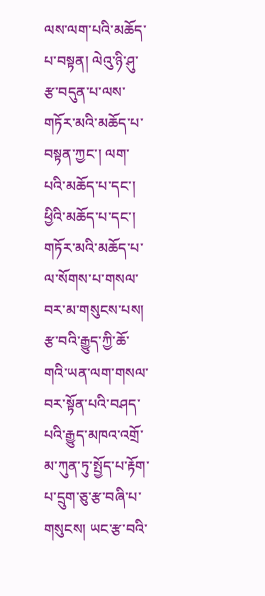ལས་ལག་པའི་མཆོད་པ་བསྟན། ལེའུ་ཉི་ཤུ་རྩ་བདུན་པ་ལས་གཏོར་མའི་མཆོད་པ་བསྟན་ཀྱང་། ལག་པའི་མཆོད་པ་དང་། ཕྱིའི་མཆོད་པ་དང་། གཏོར་མའི་མཆོད་པ་ལ་སོགས་པ་གསལ་བར་མ་གསུངས་པས། རྩ་བའི་རྒྱུད་ཀྱི་ཆོ་གའི་ཡན་ལག་གསལ་བར་སྟོན་པའི་བཤད་པའི་རྒྱུད་མཁའ་འགྲོ་མ་ཀུན་ཏུ་སྤྱོད་པ་རྟོག་པ་དྲུག་ཅུ་རྩ་བཞི་པ་གསུངས། ཡང་རྩ་བའི་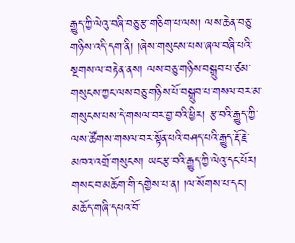རྒྱུད་ཀྱི་ལེའུ་བཞི་བཅུ་རྩ་གཅིག་པ་ལས། ལས་ཆེན་བཅུ་གཉིས་འདི་དག་ནི། །ཞེས་གསུངས་པས་ཞལ་བཞི་པའི་སྔགས་ལ་བརྟེན་ནས། ལས་བཅུ་གཉིས་བསྒྲུབ་པ་ཙམ་གསུངས་ཀྱང་ལས་བཅུ་གཉིས་པོ་བསྒྲུབ་པ་གསལ་བར་མ་གསུངས་པས་དེ་གསལ་བར་བྱ་བའི་ཕྱིར། རྩ་བའི་རྒྱུད་ཀྱི་ལས་ཚོགས་གསལ་བར་སྟོན་པའི་བཤད་པའི་རྒྱུད་རྡོ་རྗེ་མཁའ་འགྲོ་གསུངས། ཡང་རྩ་བའི་རྒྱུད་ཀྱི་ལེའུ་དང་པོར། གསང་བ་མཆོག་གི་དགྱེས་པ་ན། །ལ་སོགས་པ་དང་། མཆོད་གཞི་དཔའ་བོ་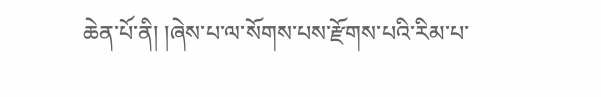ཆེན་པོ་ནི། །ཞེས་པ་ལ་སོགས་པས་རྫོགས་པའི་རིམ་པ་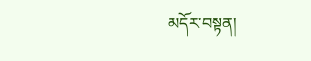མདོར་བསྟན།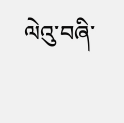ལེའུ་བཞི་